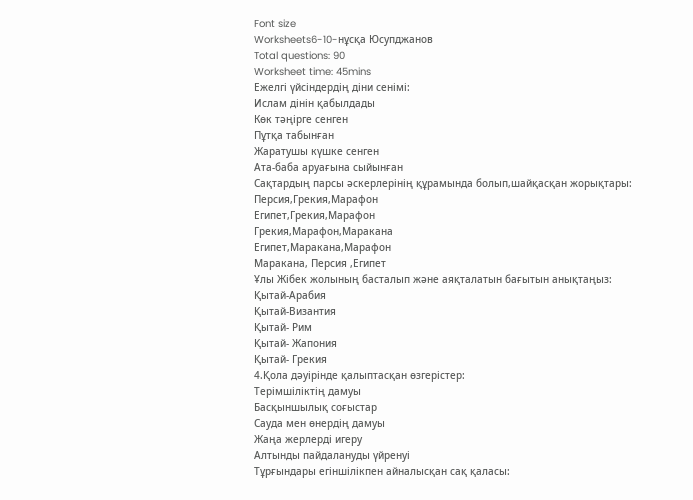Font size
Worksheets6-10-нұсқа Юсупджанов
Total questions: 90
Worksheet time: 45mins
Ежелгі үйсіндердің діни сенімі:
Ислам дінін қабылдады
Көк тәңірге сенген
Пұтқа табынған
Жаратушы күшке сенген
Ата-баба аруағына сыйынған
Сақтардың парсы әскерлерінің құрамында болып,шайқасқан жорықтары:
Персия,Грекия,Марафон
Египет,Грекия,Марафон
Грекия,Марафон,Маракана
Египет,Маракана,Марафон
Маракана, Персия ,Египет
Ұлы Жібек жолының басталып және аяқталатын бағытын анықтаңыз:
Қытай-Арабия
Қытай-Византия
Қытай- Рим
Қытай- Жапония
Қытай- Грекия
4.Қола дәуірінде қалыптасқан өзгерістер:
Терімшіліктің дамуы
Басқыншылық соғыстар
Сауда мен өнердің дамуы
Жаңа жерлерді игеру
Алтынды пайдалануды үйренуі
Тұрғындары егіншілікпен айналысқан сақ қаласы: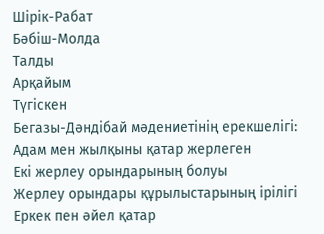Шірік-Рабат
Бәбіш-Молда
Талды
Арқайым
Түгіскен
Бегазы-Дәндібай мәдениетінің ерекшелігі:
Адам мен жылқыны қатар жерлеген
Екі жерлеу орындарының болуы
Жерлеу орындары құрылыстарының ірілігі
Еркек пен әйел қатар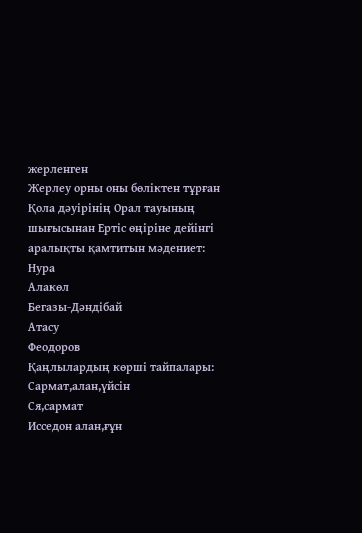жерленген
Жерлеу орны оны бөліктен тұрған
Қола дәуірінің Орал тауының шығысынан Ертіс өңіріне дейінгі аралықты қамтитын мәдениет:
Нура
Алакөл
Бегазы-Дәндібай
Атасу
Феодоров
Қаңлылардың көрші тайпалары:
Сармат,алан,үйсін
Ся,сармат
Исседон алан,ғұн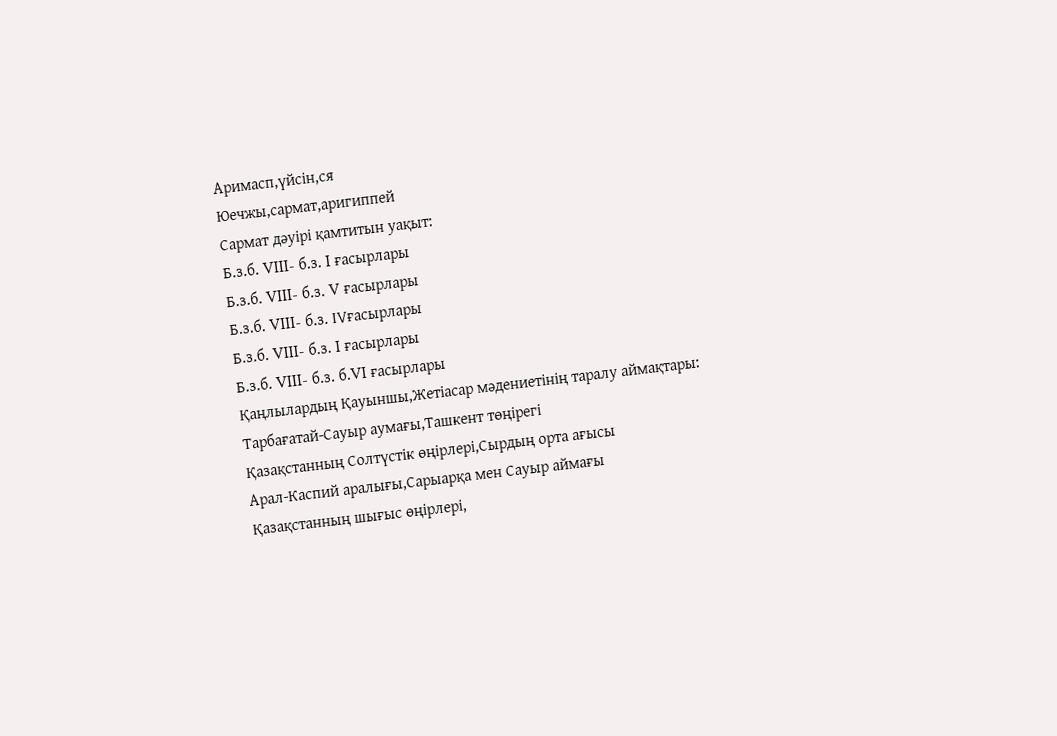Аримасп,үйсін,ся
Юечжы,сармат,аригиппей
Сармат дәуірі қамтитын уақыт:
Б.з.б. VIII- б.з. I ғасырлары
Б.з.б. VIII- б.з. V ғасырлары
Б.з.б. VIII- б.з. IVғасырлары
Б.з.б. VIII- б.з. I ғасырлары
Б.з.б. VIII- б.з. б.VI ғасырлары
Қаңлылардың Қауыншы,Жетіасар мәдениетінің таралу аймақтары:
Тарбағатай-Сауыр аумағы,Ташкент төңірегі
Қазақстанның Солтүстік өңірлері,Сырдың орта ағысы
Арал-Каспий аралығы,Сарыарқа мен Сауыр аймағы
Қазақстанның шығыс өңірлері,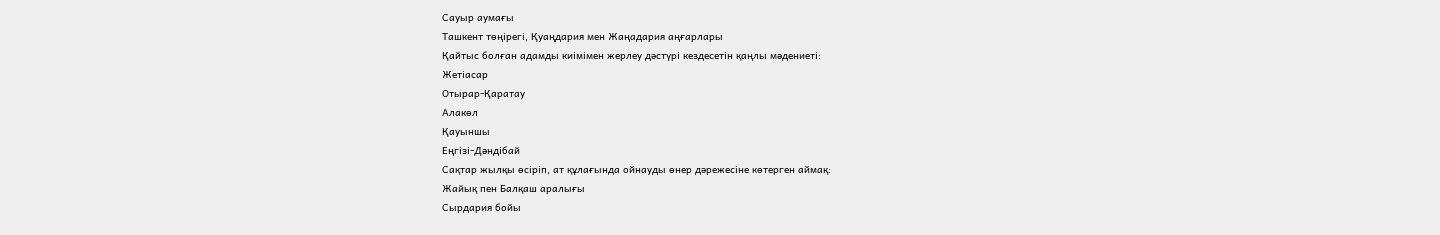Сауыр аумағы
Ташкент төңірегі, Қуаңдария мен Жаңадария аңғарлары
Қайтыс болған адамды киімімен жерлеу дәстүрі кездесетін қаңлы мәдениеті:
Жетіасар
Отырар-Қаратау
Алакөл
Қауыншы
Еңгізі-Дәндібай
Сақтар жылқы өсіріп, ат құлағында ойнауды өнер дәрежесіне көтерген аймақ:
Жайық пен Балқаш аралығы
Сырдария бойы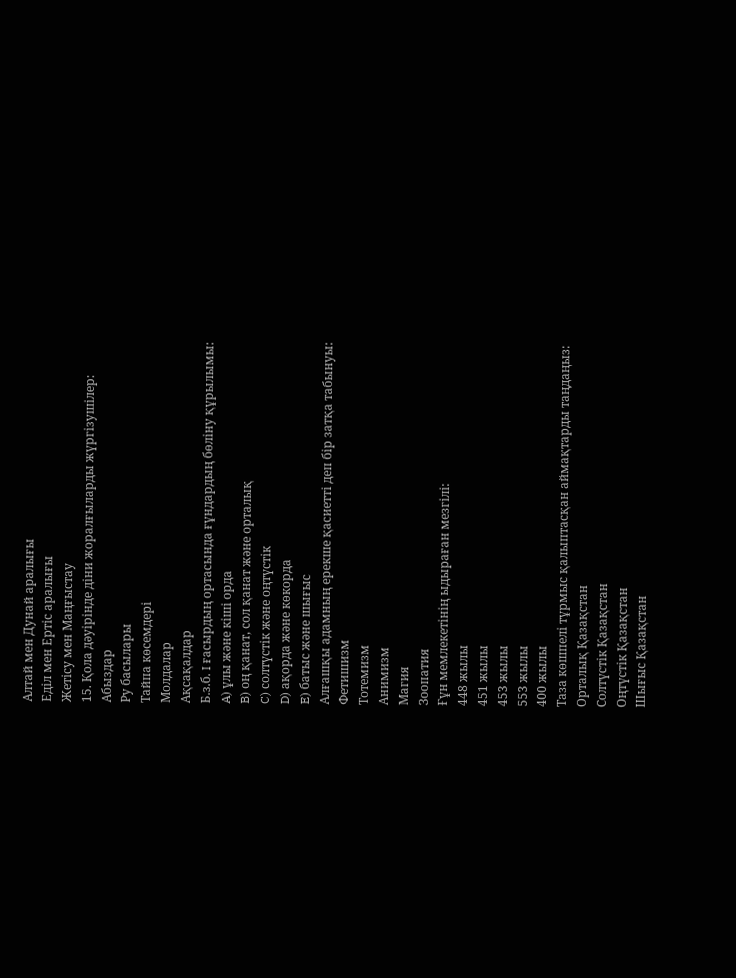Алтай мен Дунай аралығы
Еділ мен Ертіс аралығы
Жетісу мен Маңғыстау
15. Қола дәуірінде діни жоралғыларды жүргізушілер:
Абыздар
Ру басылары
Тайпа көсемдері
Молдалар
Ақсақалдар
Б.з.б. I ғасырдың ортасында ғұндардың бөліну құрылымы:
A) ұлы және кіші орда
B) оң қанат, сол қанат және орталық
C) солтүстік және оңтүстік
D) ақорда және көкорда
E) батыс және шығыс
Алғашқы адамның ерекше қасиетті деп бір затқа табынуы:
Фетишизм
Тотемизм
Анимизм
Магия
Зоопатия
Ғұн мемлекетінің ыдыраған мезгілі:
448 жылы
451 жылы
453 жылы
553 жылы
400 жылы
Таза көшпелі тұрмыс қалыптасқан аймақтарды таңдаңыз:
Орталық Қазақстан
Солтүстік Қазақстан
Оңтүстік Қазақстан
Шығыс Қазақстан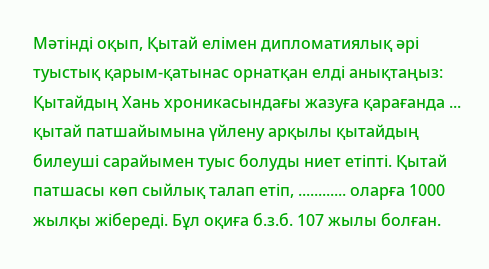Мәтінді оқып, Қытай елімен дипломатиялық әрі туыстық қарым-қатынас орнатқан елді анықтаңыз: Қытайдың Хань хроникасындағы жазуға қарағанда ... қытай патшайымына үйлену арқылы қытайдың билеуші сарайымен туыс болуды ниет етіпті. Қытай патшасы көп сыйлық талап етіп, ............ оларға 1000 жылқы жібереді. Бұл оқиға б.з.б. 107 жылы болған.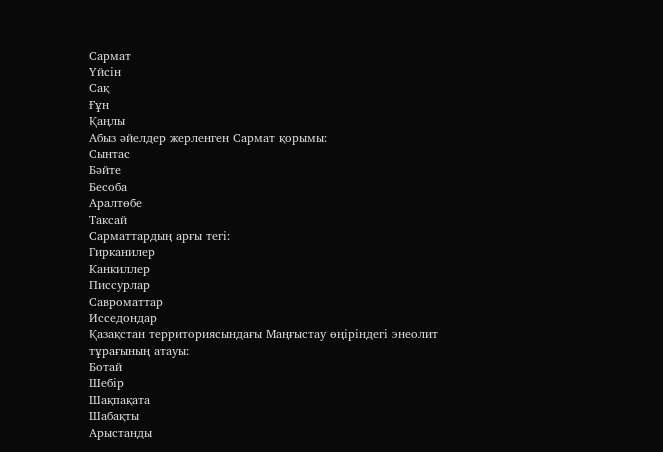Сармат
Үйсін
Сақ
Ғұн
Қаңлы
Абыз әйелдер жерленген Сармат қорымы:
Сынтас
Бәйте
Бесоба
Аралтөбе
Таксай
Сарматтардың арғы тегі:
Гирканилер
Канкиллер
Писсурлар
Савроматтар
Исседондар
Қазақстан территориясындағы Маңғыстау өңіріндегі энеолит тұрағының атауы:
Ботай
Шебір
Шақпақата
Шабақты
Арыстанды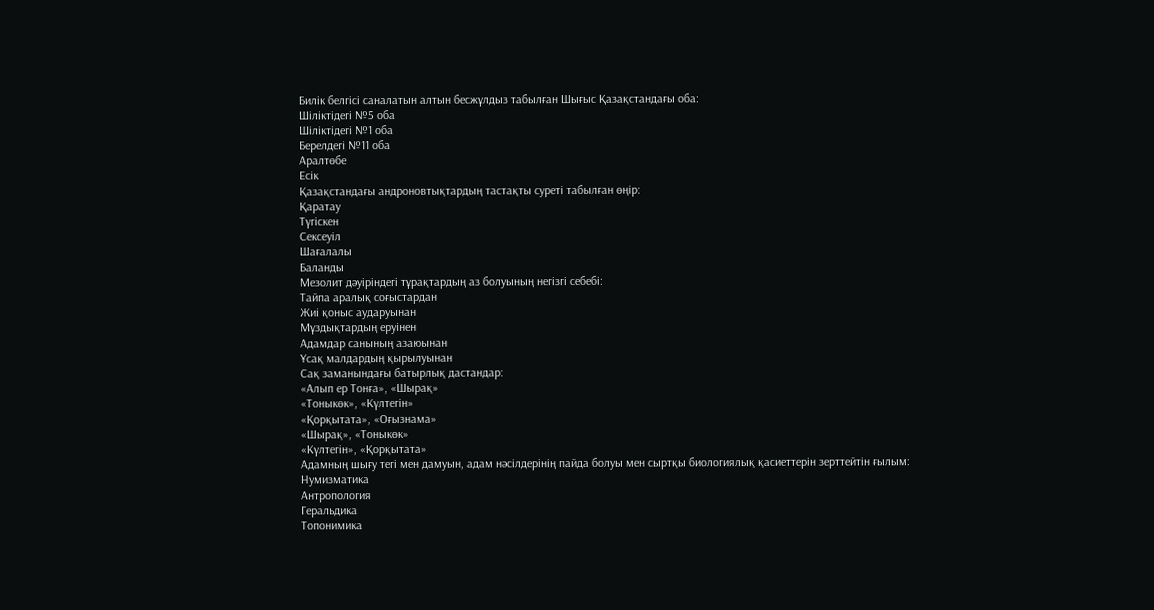Билік белгісі саналатын алтын бесжұлдыз табылған Шығыс Қазақстандағы оба:
Шіліктідегі №5 оба
Шіліктідегі №1 оба
Берелдегі №11 оба
Аралтөбе
Есік
Қазақстандағы андроновтықтардың тастақты суреті табылған өңір:
Қаратау
Түгіскен
Сексеуіл
Шағалалы
Баланды
Мезолит дәуіріндегі тұрақтардың аз болуының негізгі себебі:
Тайпа аралық соғыстардан
Жиі қоныс аударуынан
Мұздықтардың еруінен
Адамдар санының азаюынан
Ұсақ малдардың қырылуынан
Сақ заманындағы батырлық дастандар:
«Алып ер Тонға», «Шырақ»
«Тоныкөк», «Күлтегін»
«Қорқытата», «Оғызнама»
«Шырақ», «Тоныкөк»
«Күлтегін», «Қорқытата»
Адамның шығу тегі мен дамуын, адам нәсілдерінің пайда болуы мен сыртқы биологиялық қасиеттерін зерттейтін ғылым:
Нумизматика
Антропология
Геральдика
Топонимика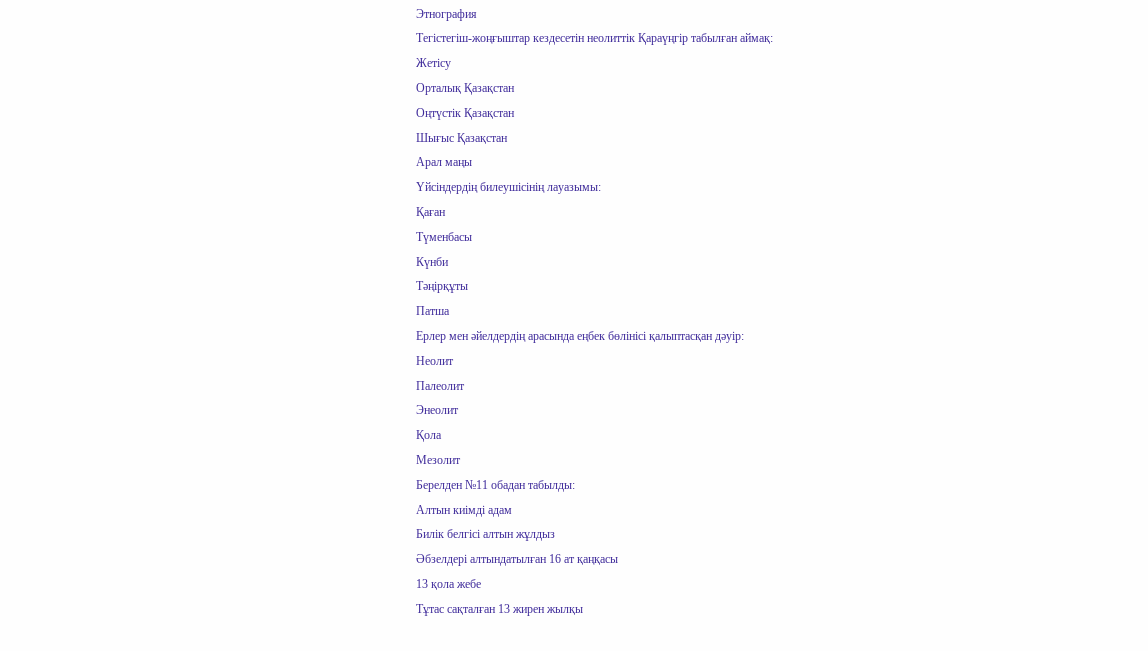Этнография
Тегістегіш-жоңғыштар кездесетін неолиттік Қараүңгір табылған аймақ:
Жетісу
Орталық Қазақстан
Оңтүстік Қазақстан
Шығыс Қазақстан
Арал маңы
Үйсіндердің билеушісінің лауазымы:
Қаған
Түменбасы
Күнби
Тәңірқұты
Патша
Ерлер мен әйелдердің арасында еңбек бөлінісі қалыптасқан дәуір:
Неолит
Палеолит
Энеолит
Қола
Мезолит
Берелден №11 обадан табылды:
Алтын киімді адам
Билік белгісі алтын жұлдыз
Әбзелдері алтындатылған 16 ат қаңқасы
13 қола жебе
Тұтас сақталған 13 жирен жылқы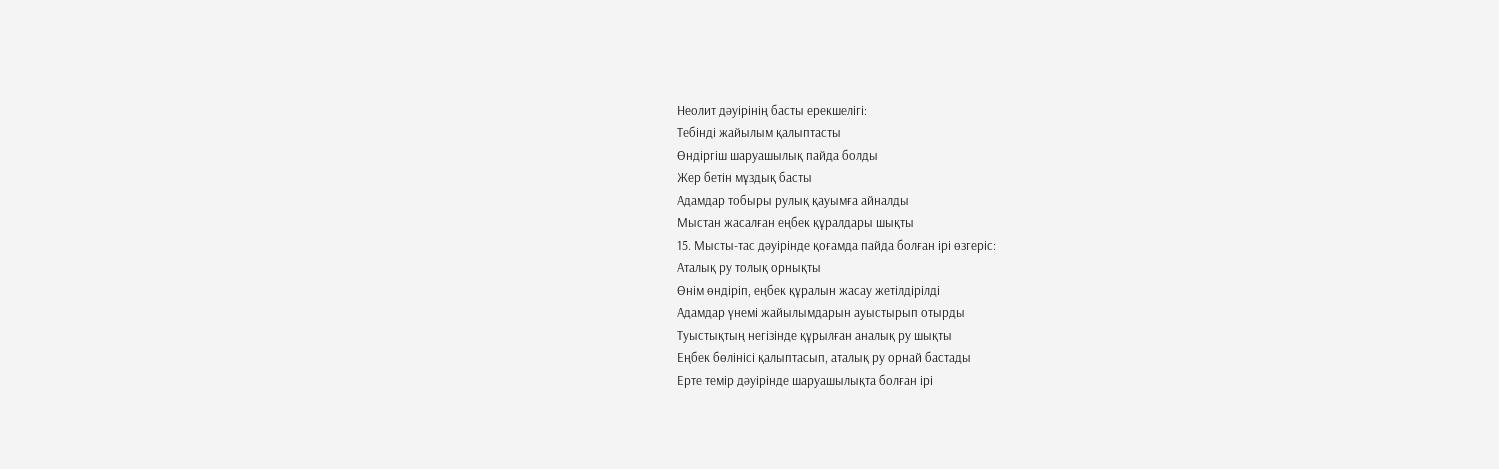Неолит дәуірінің басты ерекшелігі:
Тебінді жайылым қалыптасты
Өндіргіш шаруашылық пайда болды
Жер бетін мұздық басты
Адамдар тобыры рулық қауымға айналды
Мыстан жасалған еңбек құралдары шықты
15. Мысты-тас дәуірінде қоғамда пайда болған ірі өзгеріс:
Аталық ру толық орнықты
Өнім өндіріп, еңбек құралын жасау жетілдірілді
Адамдар үнемі жайылымдарын ауыстырып отырды
Туыстықтың негізінде құрылған аналық ру шықты
Еңбек бөлінісі қалыптасып, аталық ру орнай бастады
Ерте темір дәуірінде шаруашылықта болған ірі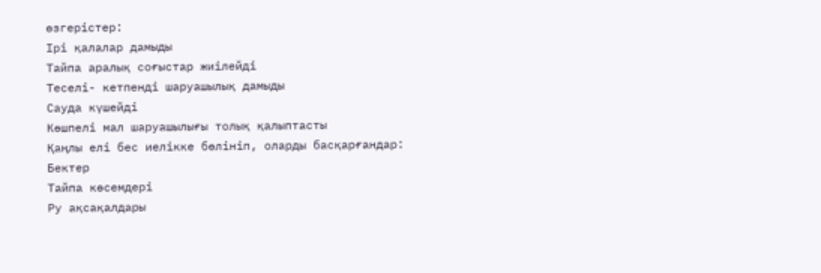өзгерістер:
Ірі қалалар дамыды
Тайпа аралық соғыстар жиілейді
Теселі- кетпенді шаруашылық дамыды
Сауда күшейді
Көшпелі мал шаруашылығы толық қалыптасты
Қаңлы елі бес иелікке бөлініп, оларды басқарғандар:
Бектер
Тайпа көсемдері
Ру ақсақалдары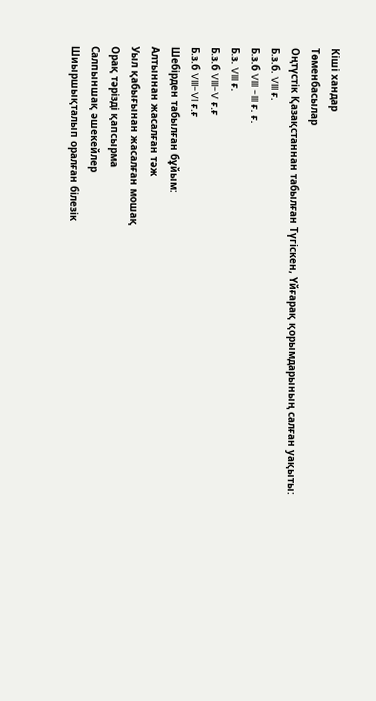Кіші хандар
Төменбасылар
Оңтүстік Қазақстаннан табылған Түгіскен, Үйғарақ қорымдарының салған уақыты:
Б.з.б. VIII ғ.
Б.з.б VIII -III ғ. ғ.
Б.з. VIII ғ.
Б.з.б VIII-V ғ.ғ
Б.з.б VIII-VI ғ.ғ
Шебірден табылған бұйым:
Алтыннан жасалған тәж
Уыл қабығынан жасалған мошақ
Орақ тәрізді қапсырма
Салпыншақ әшекейлер
Шиыршықталып оралған білезік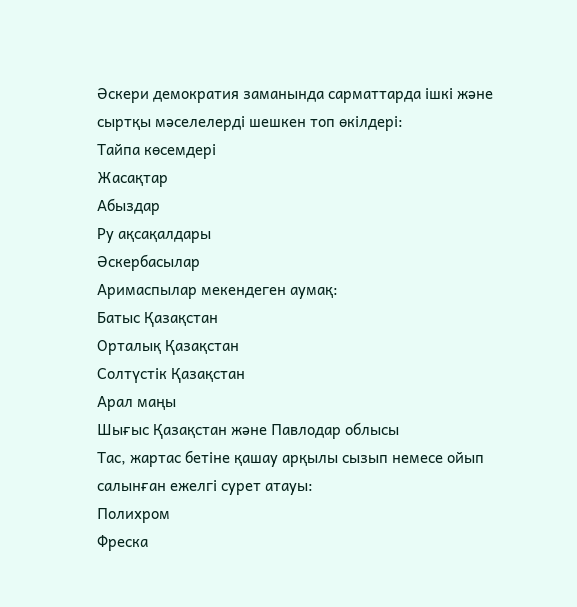Әскери демократия заманында сарматтарда ішкі және сыртқы мәселелерді шешкен топ өкілдері:
Тайпа көсемдері
Жасақтар
Абыздар
Ру ақсақалдары
Әскербасылар
Аримаспылар мекендеген аумақ:
Батыс Қазақстан
Орталық Қазақстан
Солтүстік Қазақстан
Арал маңы
Шығыс Қазақстан және Павлодар облысы
Тас, жартас бетіне қашау арқылы сызып немесе ойып салынған ежелгі сурет атауы:
Полихром
Фреска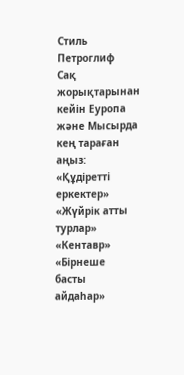Стиль
Петроглиф
Сақ жорықтарынан кейін Еуропа және Мысырда кең тараған аңыз:
«Құдіретті еркектер»
«Жүйрік атты турлар»
«Кентавр»
«Бірнеше басты айдаһар»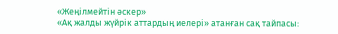«Жеңілмейтін әскер»
«Ақ жалды жүйрік аттардың иелері» атанған сақ тайпасы: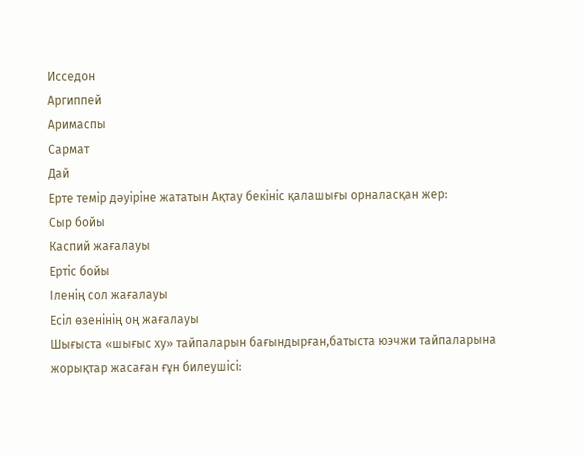Исседон
Аргиппей
Аримаспы
Сармат
Дай
Ерте темір дәуіріне жататын Ақтау бекініс қалашығы орналасқан жер:
Сыр бойы
Каспий жағалауы
Ертіс бойы
Іленің сол жағалауы
Есіл өзенінің оң жағалауы
Шығыста «шығыс ху» тайпаларын бағындырған,батыста юэчжи тайпаларына жорықтар жасаған ғұн билеушісі: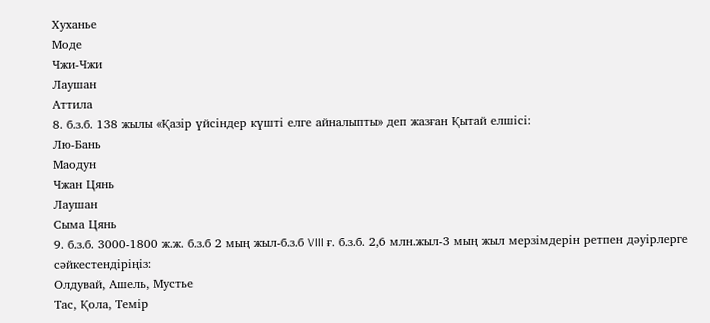Хуханье
Моде
Чжи-Чжи
Лаушан
Аттила
8. б.з.б. 138 жылы «Қазір үйсіндер күшті елге айналыпты» деп жазған Қытай елшісі:
Лю-Бань
Маодун
Чжан Цянь
Лаушан
Сыма Цянь
9. б.з.б. 3000-1800 ж.ж. б.з.б 2 мың жыл-б.з.б VIII ғ. б.з.б. 2,6 млн.жыл-3 мың жыл мерзімдерін ретпен дәуірлерге сәйкестендіріңіз:
Олдувай, Ашель, Мустье
Тас, Қола, Темір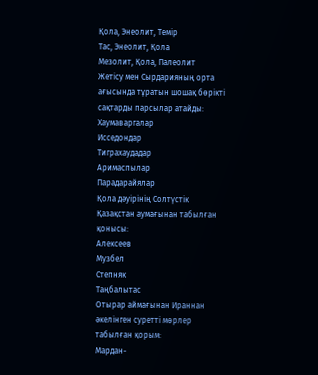Қола, Энеолит, Темір
Тас, Энеолит, Қола
Мезолит, Қола, Палеолит
Жетісу мен Сырдарияның орта ағысында тұратын шошақ бөрікті сақтарды парсылар атайды:
Хаумаваргалар
Исседондар
Тиграхаудадар
Аримаспылар
Парадарайялар
Қола дәуірінің Солтүстік Қазақстан аумағынан табылған қонысы:
Алексеев
Музбел
Степняк
Таңбалытас
Отырар аймағынан Ираннан әкелінген суретті мөрлер табылған қорым:
Мардан-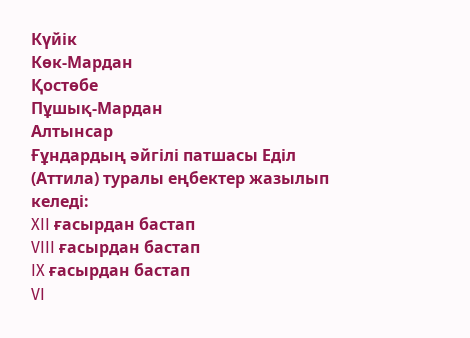Күйік
Көк-Мардан
Қостөбе
Пұшық-Мардан
Алтынсар
Ғұндардың әйгілі патшасы Еділ (Аттила) туралы еңбектер жазылып келеді:
XII ғасырдан бастап
VIII ғасырдан бастап
IX ғасырдан бастап
VI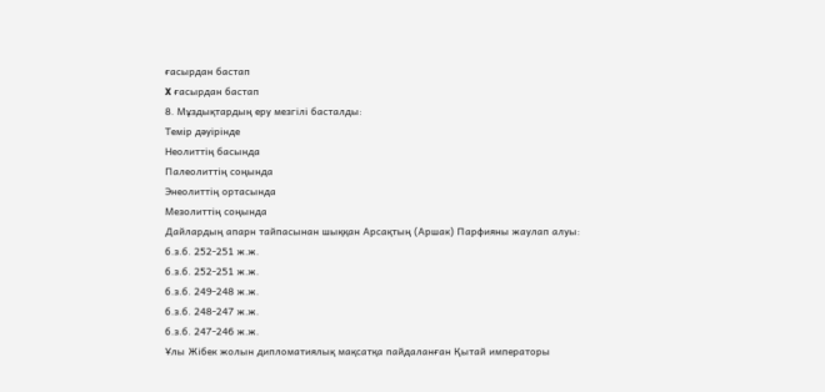ғасырдан бастап
X ғасырдан бастап
8. Мұздықтардың еру мезгілі басталды:
Темір дәуірінде
Неолиттің басында
Палеолиттің соңында
Энеолиттің ортасында
Мезолиттің соңында
Дайлардың апарн тайпасынан шыққан Арсақтың (Аршак) Парфияны жаулап алуы:
б.з.б. 252-251 ж.ж.
б.з.б. 252-251 ж.ж.
б.з.б. 249-248 ж.ж.
б.з.б. 248-247 ж.ж.
б.з.б. 247-246 ж.ж.
Ұлы Жібек жолын дипломатиялық мақсатқа пайдаланған Қытай императоры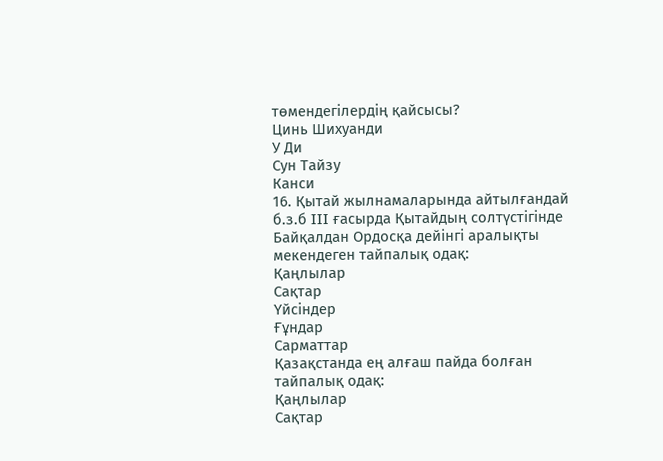төмендегілердің қайсысы?
Цинь Шихуанди
У Ди
Сун Тайзу
Канси
16. Қытай жылнамаларында айтылғандай б.з.б III ғасырда Қытайдың солтүстігінде Байқалдан Ордоcқа дейінгі аралықты мекендеген тайпалық одақ:
Қаңлылар
Сақтар
Үйсіндер
Ғұндар
Сарматтар
Қазақстанда ең алғаш пайда болған тайпалық одақ:
Қаңлылар
Сақтар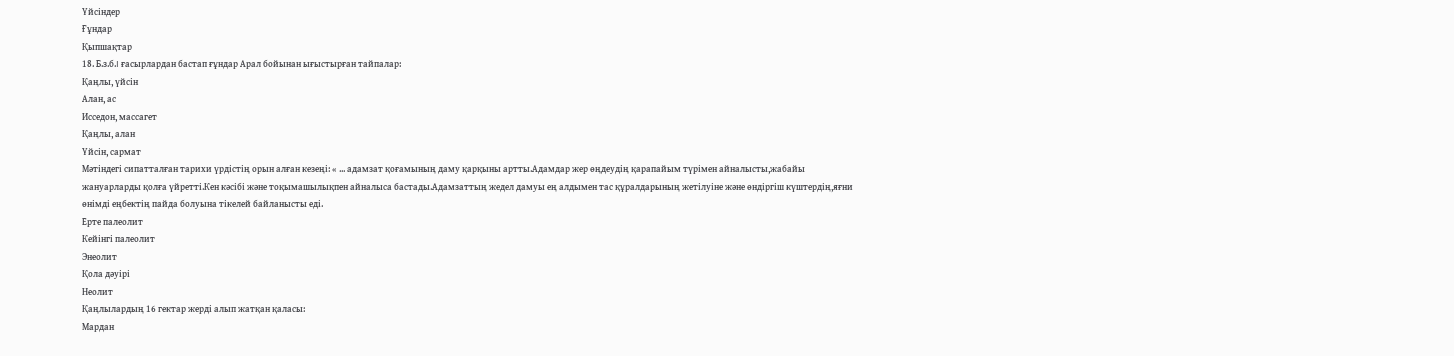Үйсіндер
Ғұндар
Қыпшақтар
18. Б.з.б.I ғасырлардан бастап ғұндар Арал бойынан ығыстырған тайпалар:
Қаңлы, үйсін
Алан, ас
Исседон, массагет
Қаңлы, алан
Үйсін, сармат
Мәтіндегі сипатталған тарихи үрдістің орын алған кезеңі: « ... адамзат қоғамының даму қарқыны артты.Адамдар жер өңдеудің қарапайым түрімен айналысты,жабайы жануарларды қолға үйретті.Кен кәсібі және тоқымашылықпен айналыса бастады.Адамзаттың жедел дамуы ең алдымен тас құралдарының жетілуіне және өндіргіш күштердің,яғни өнімді еңбектің пайда болуына тікелей байланысты еді.
Ерте палеолит
Кейінгі палеолит
Энеолит
Қола дәуірі
Неолит
Қаңлылардың 16 гектар жерді алып жатқан қаласы:
Мардан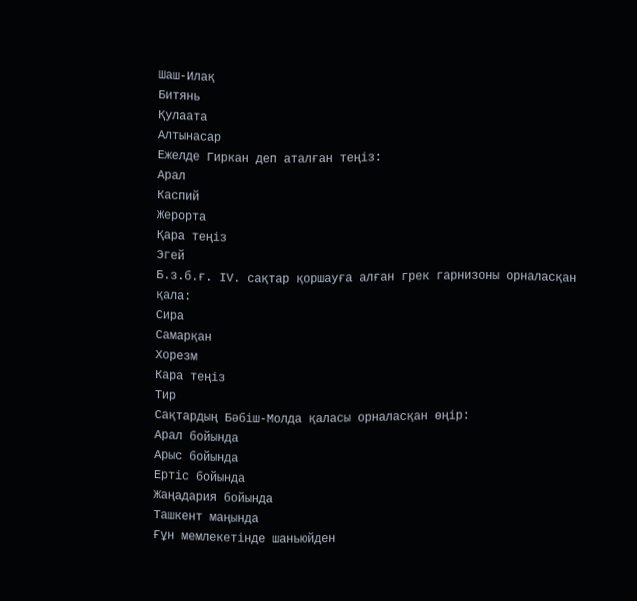Шаш-Илақ
Битянь
Қулаата
Алтынасар
Ежелде Гиркан деп аталған теңіз:
Арал
Каспий
Жерорта
Қара теңіз
Эгей
Б.з.б.ғ. ІV. сақтар қоршауға алған грек гарнизоны орналасқан қала:
Сира
Самарқан
Хорезм
Кара теңіз
Тир
Сақтардың Бәбіш-Молда қаласы орналасқан өңір:
Арал бойында
Арыс бойында
Ертіс бойында
Жаңадария бойында
Ташкент маңында
Ғұн мемлекетінде шаньюйден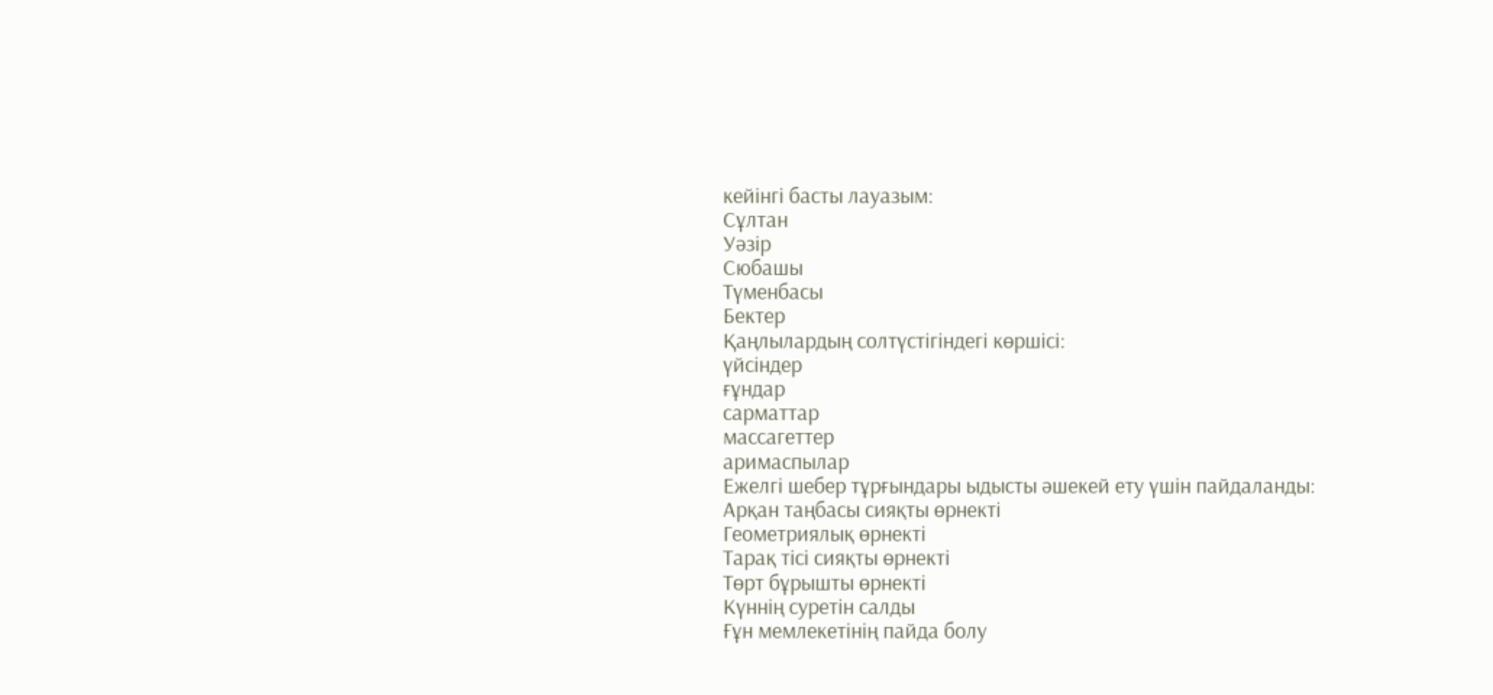кейінгі басты лауазым:
Сұлтан
Уәзір
Сюбашы
Түменбасы
Бектер
Қаңлылардың солтүстігіндегі көршісі:
үйсіндер
ғұндар
сарматтар
массагеттер
аримаспылар
Ежелгі шебер тұрғындары ыдысты әшекей ету үшін пайдаланды:
Арқан таңбасы сияқты өрнекті
Геометриялық өрнекті
Тарақ тісі сияқты өрнекті
Төрт бұрышты өрнекті
Күннің суретін салды
Ғұн мемлекетінің пайда болу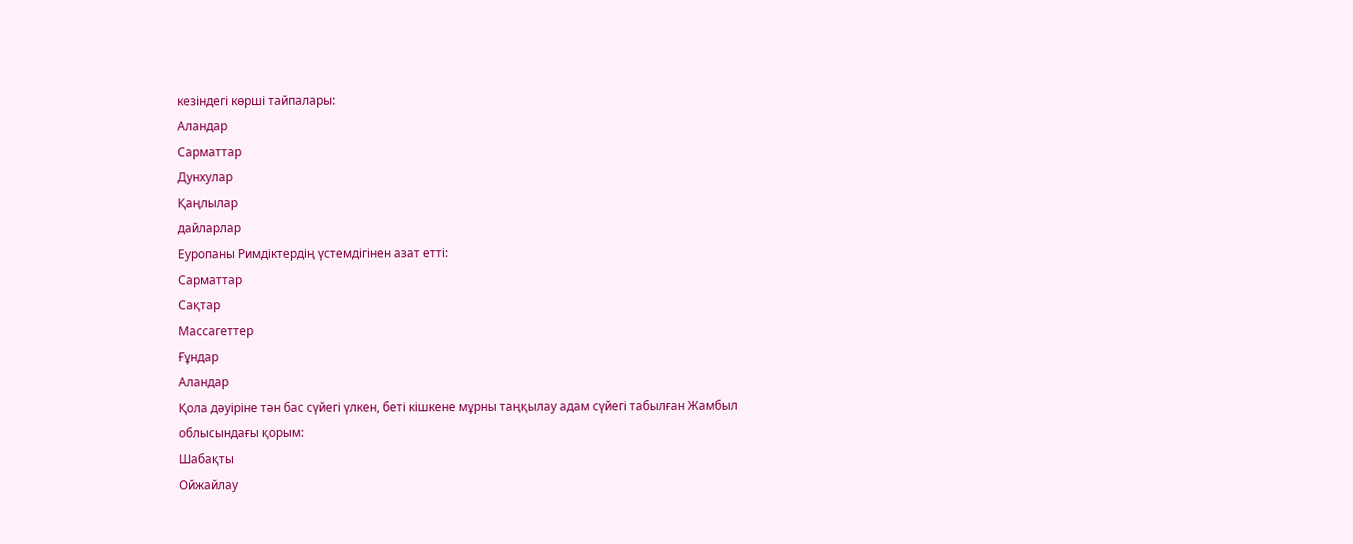кезіндегі көрші тайпалары:
Аландар
Сарматтар
Дунхулар
Қаңлылар
дайларлар
Еуропаны Римдіктердің үстемдігінен азат етті:
Сарматтар
Сақтар
Массагеттер
Ғұндар
Аландар
Қола дәуіріне тән бас сүйегі үлкен, беті кішкене мұрны таңқылау адам сүйегі табылған Жамбыл облысындағы қорым:
Шабақты
Ойжайлау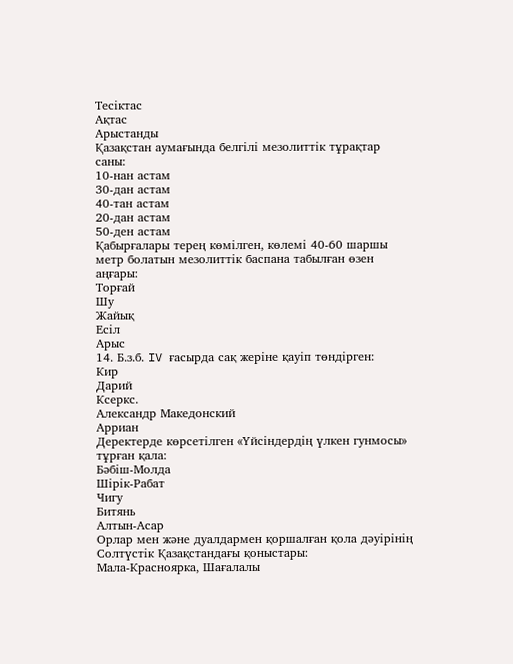Тесіктас
Ақтас
Арыстанды
Қазақстан аумағында белгілі мезолиттік тұрақтар саны:
10-нан астам
30-дан астам
40-тан астам
20-дан астам
50-ден астам
Қабырғалары терең көмілген, көлемі 40-60 шаршы метр болатын мезолиттік баспана табылған өзен аңғары:
Торғай
Шу
Жайық
Есіл
Арыс
14. Б.з.б. IV ғасырда сақ жеріне қауіп төндірген:
Кир
Дарий
Ксеркс.
Александр Македонский
Арриан
Деректерде көрсетілген «Үйсіндердің үлкен гунмосы» тұрған қала:
Бәбіш-Молда
Шірік-Рабат
Чигу
Битянь
Алтын-Асар
Орлар мен және дуалдармен қоршалған қола дәуірінің Солтүстік Қазақстандағы қоныстары:
Мала-Красноярка, Шағалалы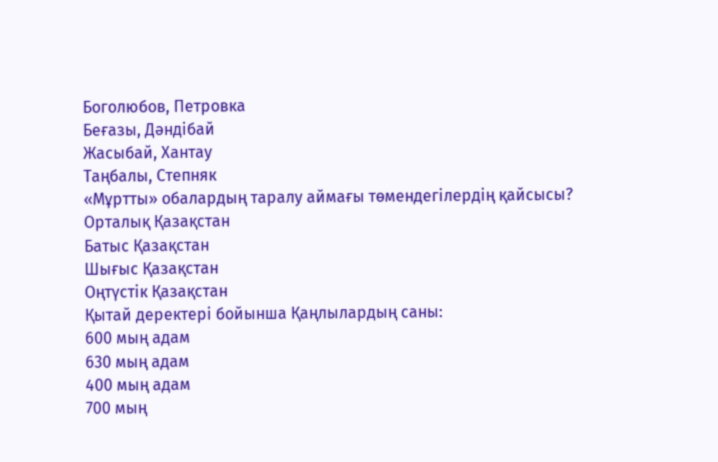Боголюбов, Петровка
Беғазы, Дәндібай
Жасыбай, Хантау
Таңбалы, Степняк
«Мұртты» обалардың таралу аймағы төмендегілердің қайсысы?
Орталық Қазақстан
Батыс Қазақстан
Шығыс Қазақстан
Оңтүстік Қазақстан
Қытай деректері бойынша Қаңлылардың саны:
600 мың адам
630 мың адам
400 мың адам
700 мың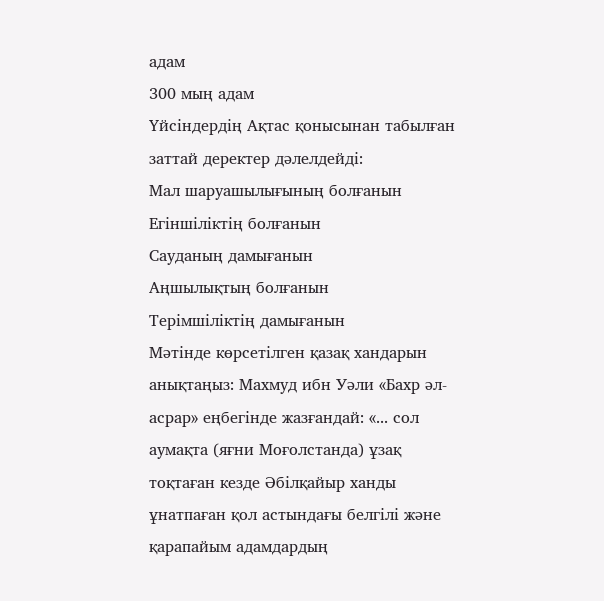адам
300 мың адам
Үйсіндердің Ақтас қонысынан табылған заттай деректер дәлелдейді:
Мал шаруашылығының болғанын
Егіншіліктің болғанын
Сауданың дамығанын
Аңшылықтың болғанын
Терімшіліктің дамығанын
Мәтінде көрсетілген қазақ хандарын анықтаңыз: Махмуд ибн Уәли «Бахр әл-асрар» еңбегінде жазғандай: «... сол аумақта (яғни Моғолстанда) ұзақ тоқтаған кезде Әбілқайыр ханды ұнатпаған қол астындағы белгілі және қарапайым адамдардың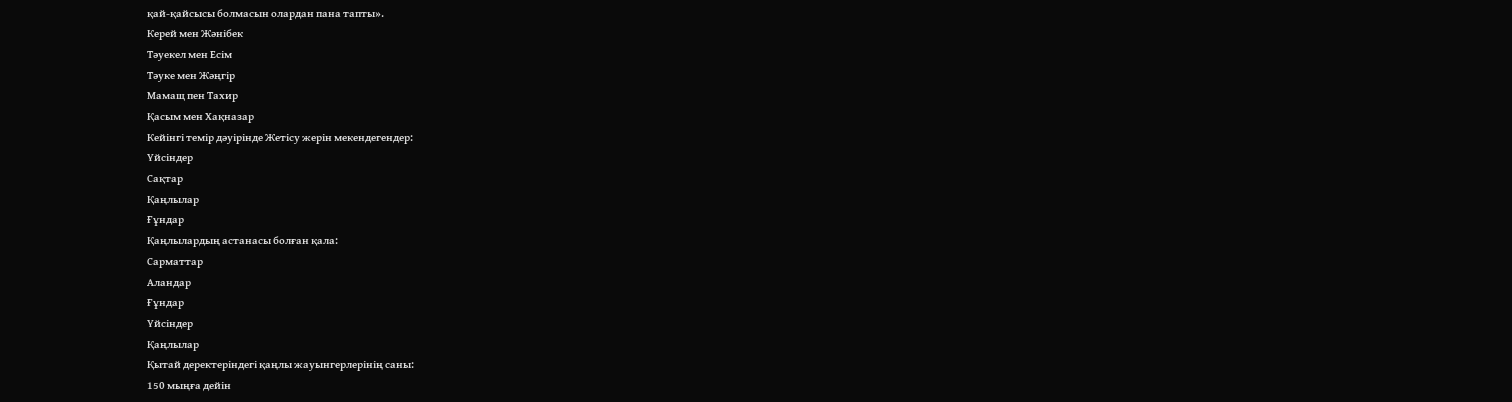қай-қайсысы болмасын олардан пана тапты».
Керей мен Жәнібек
Тәуекел мен Есім
Тәуке мен Жәңгір
Мамащ пен Тахир
Қасым мен Хақназар
Кейінгі темір дәуірінде Жетісу жерін мекендегендер:
Үйсіндер
Сақтар
Қаңлылар
Ғұндар
Қаңлылардың астанасы болған қала:
Сарматтар
Аландар
Ғұндар
Үйсіндер
Қаңлылар
Қытай деректеріндегі қаңлы жауынгерлерінің саны:
150 мыңға дейін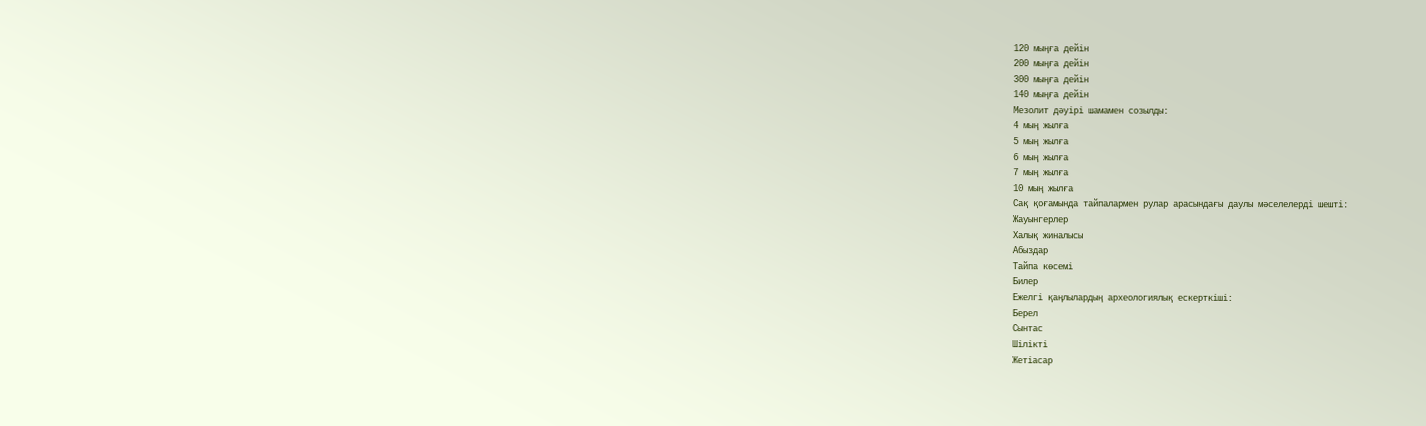120 мыңға дейін
200 мыңға дейін
300 мыңға дейін
140 мыңға дейін
Мезолит дәуірі шамамен созылды:
4 мың жылға
5 мың жылға
6 мың жылға
7 мың жылға
10 мың жылға
Сақ қоғамында тайпалармен рулар арасындағы даулы мәселелерді шешті:
Жауынгерлер
Халық жиналысы
Абыздар
Тайпа көсемі
Билер
Ежелгі қаңлылардың археологиялық ескерткіші:
Берел
Сынтас
Шілікті
Жетіасар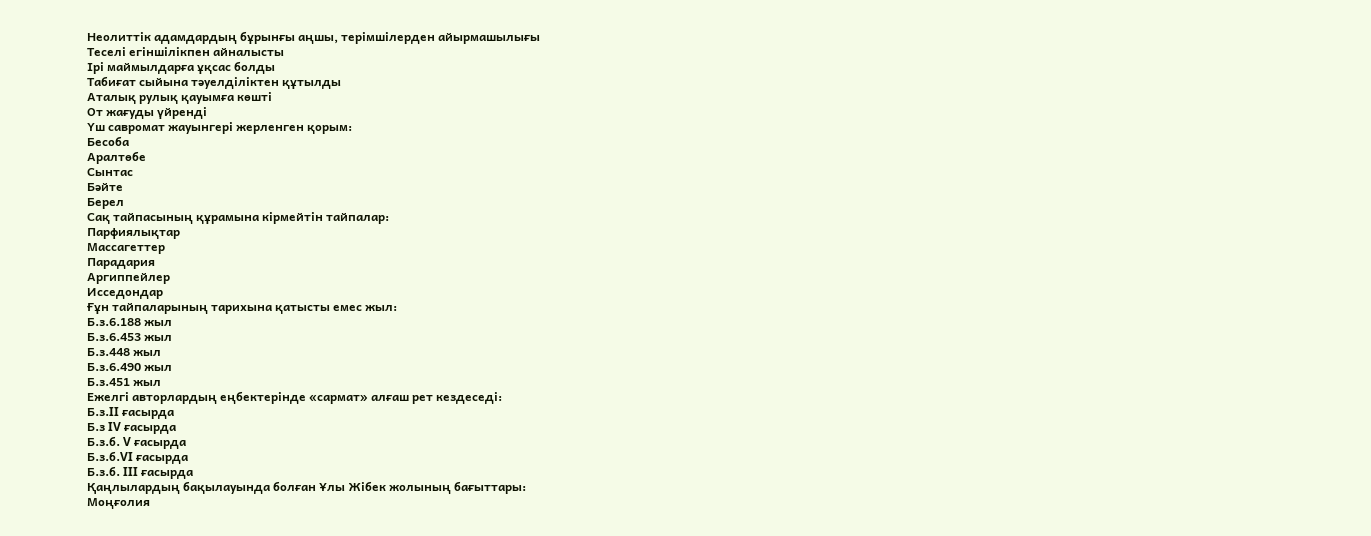Неолиттік адамдардың бұрынғы аңшы, терімшілерден айырмашылығы
Теселі егіншілікпен айналысты
Ірі маймылдарға ұқсас болды
Табиғат сыйына тәуелділіктен құтылды
Аталық рулық қауымға көшті
От жағуды үйренді
Үш савромат жауынгері жерленген қорым:
Бесоба
Аралтөбе
Сынтас
Бәйте
Берел
Сақ тайпасының құрамына кірмейтін тайпалар:
Парфиялықтар
Массагеттер
Парадария
Аргиппейлер
Исседондар
Ғұн тайпаларының тарихына қатысты емес жыл:
Б.з.6.188 жыл
Б.з.6.453 жыл
Б.з.448 жыл
Б.з.6.490 жыл
Б.з.451 жыл
Ежелгі авторлардың еңбектерінде «сармат» алғаш рет кездеседі:
Б.з.II ғасырда
Б.з IV ғасырда
Б.з.б. V ғасырда
Б.з.б.VI ғасырда
Б.з.б. III ғасырда
Қаңлылардың бақылауында болған Ұлы Жібек жолының бағыттары:
Моңғолия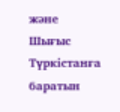және Шығыс Түркістанға баратын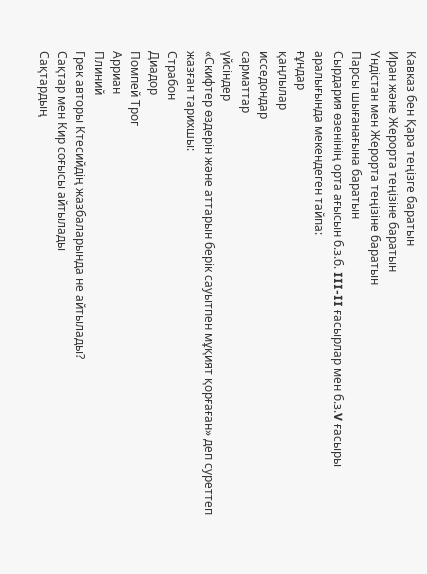Кавказ бен Қара теңізге баратын
Иран және Жерорта теңізіне баратын
Үндістан мен Жерорта теңізіне баратын
Парсы шығанағына баратын
Сырдария өзенінің орта ағысын б.з.б. III-II ғасырлар мен б.з.V ғасыры аралығында мекендеген тайпа:
ғұндар
қаңлылар
исседондар
сарматтар
үйсіндер
«Скифтер өздерін және аттарын берік сауытпен мұқият қорғаған» деп суреттеп жазған тарихшы:
Страбон
Диадор
Помпей Трог
Арриан
Плиний
Грек авторы Ктесийдің жазбаларында не айтылады?
Сақтар мен Кир соғысы айтылады
Сақтардың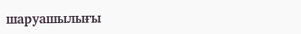шаруашылығы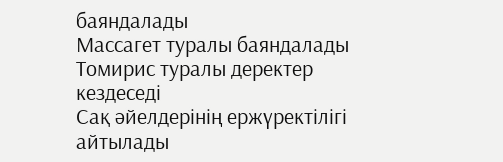баяндалады
Массагет туралы баяндалады
Томирис туралы деректер кездеседі
Сақ әйелдерінің ержүректілігі айтылады